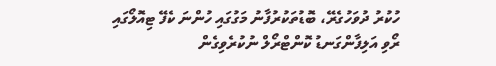ހުކުރު ދުވަހުގެރޭ، ބޮޑުތަކުރުފާނު މަގުގައި ހުންނަ ކެފޭ ޓިއޮލޯގައި ރޯވި އަލިފާންގަނޑު ކޮންޓްރޯލް ނުކުރެވިގެން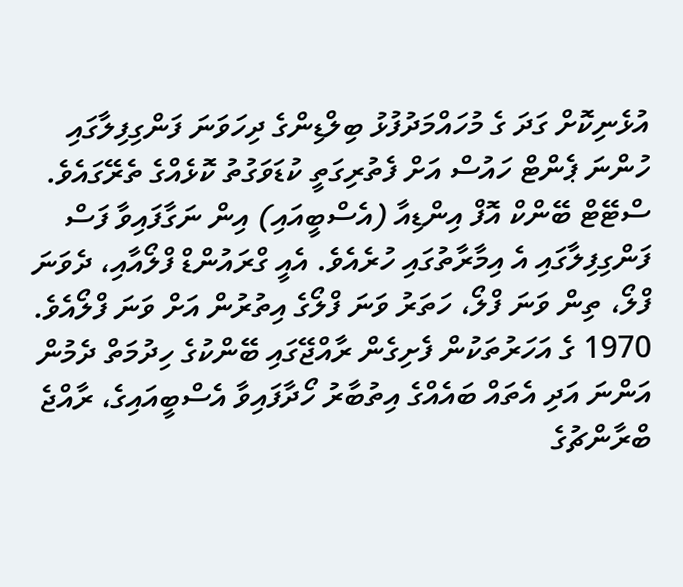އުޅެނިކޮށް ގަދަ ގެ މުހައްމަދުފުޅު ބިލްޑިންގެ ދިހަވަނަ ފަންގިފިލާގައި ހުންނަ ޕެންޓް ހައުސް އަށް ފެތުރިގަތީ ކުޑަވަގުތު ކޮޅެއްގެ ތެރޭގައެވެ.
ސްޓޭޓް ބޭންކް އޮފް އިންޑިއާ (އެސްބީއައި) އިން ނަގާފައިވާ ފަސް ފަންގިފިލާގައި އެ އިމާރާތުގައި ހުރެއެވެ. އެއީ ގްރައުންޑް ފްލޯއާއި، ދެވަނަ ފްލޯ، ތިން ވަނަ ފްލޯ، ހަތަރު ވަނަ ފްލޯގެ އިތުރުން އަށް ވަނަ ފްލޯއެވެ. 1970 ގެ އަހަރުތަކުން ފެށިގެން ރާއްޖޭގައި ބޭންކުގެ ހިދުމަތް ދެމުން އަންނަ އަދި އެތައް ބައެއްގެ އިތުބާރު ހޯދާފައިވާ އެސްބީއައިގެ، ރާއްޖެ ބްރާންޗުގެ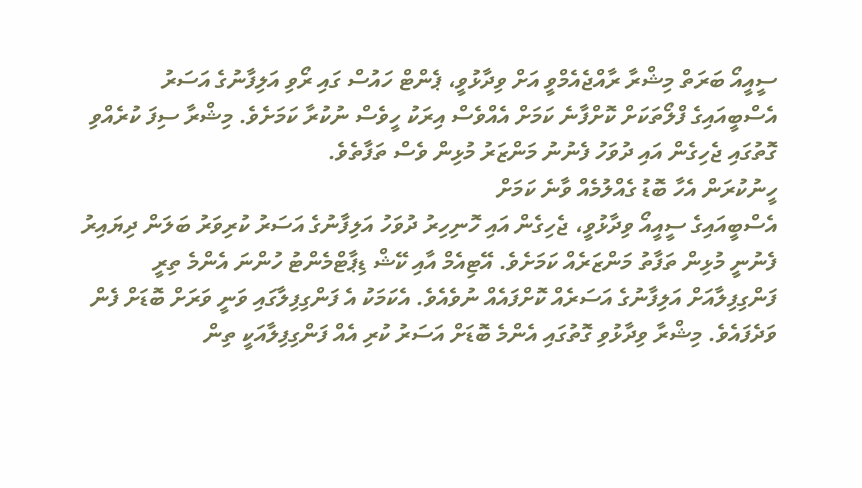ސީއީއޯ ބަރަތް މިޝްރާ ރާއްޖެއެމްވީ އަށް ވިދާޅުވީ، ޕެންޓް ހައުސް ގައި ރޯވި އަލިފާނުގެ އަސަރު އެސްބީއައިގެ ފްލޯތަކަށް ކޮށްފާނެ ކަމަށް އެއްވެސް އިރަކު ހީވެސް ނުކުރާ ކަމަށެވެ. މިޝްރާ ސިފަ ކުރެއްވި ގޮތުގައި ޖެހިގެން އައި ދުވަހު ފެނުނު މަންޒަރު މުޅިން ވެސް ތަފާތެވެ.
ހީނުކުރަން އެހާ ބޮޑު ގެއްލުމެއް ވާނެ ކަމަށް
އެސްބީއައިގެ ސީއީއޯ ވިދާޅުވީ، ޖެހިގެން އައި ހޮނިހިރު ދުވަހު އަލިފާނުގެ އަސަރު ކުރިވަރު ބަލަން ދިޔައިރު ފެނުނީ މުޅިން ތަފާތު މަންޒަރެއް ކަމަށެވެ. އޭޓިއެމް އާއި ކޭޝް ޑިޕާޓްމެންޓު ހުންނަ އެންމެ ތިރީ ފަންގިފިލާއަށް އަލިފާނުގެ އަސަރެއް ކޮށްފައެއް ނުވެއެވެ. އެކަމަކު އެ ފަންގިފިލާގައި ވަނީ ވަރަށް ބޮޑަށް ފެން ވަދެފައެވެ. މިޝްރާ ވިދާޅުވި ގޮތުގައި އެންމެ ބޮޑަށް އަސަރު ކުރި އެއް ފަންގިފިލާއަކީ ތިން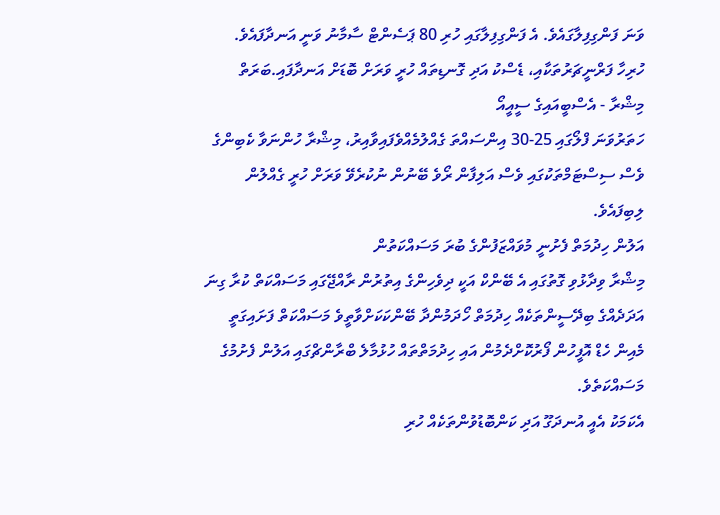ވަނަ ފަންގިފިލާގައެވެ. އެ ފަންގިފިލާގައި ހުރި 80 ޕަސެންޓް ސާމާނު ވަނީ އަނދާފައެވެ.
ހުރިހާ ފަރްނީޗަރުތަކާއި، ޑެސްކު އަދި ގޮނޑިތައް ހުރީ ވަރަށް ބޮޑަށް އަނދާފައި.ބަރަތް މިޝްރާ - އެސްބީއައިގެ ސީއީއޯ
ހަތަރުވަނަ ފްލޯގައި 25-30 އިންސައްތަ ގެއްލުމެއްވެފައިވާއިރު، މިޝްރާ ހުންނަވާ ކެބިންގެ ވެސް ސިސްޓަމްތަކުގައި ވެސް އަލިފާން ރޯވެ ބޭނުން ނުކުރެވޭ ވަރަށް ހުރީ ގެއްލުން ލިބިފައެވެ.
އަލުން ހިދުމަތް ފެށުނީ މުވައްޒަފުންގެ ބުރަ މަސައްކަތުން
މިޝްރާ ވިދާޅުވި ގޮތުގައި އެ ބޭންކް އަކީ ދިވެހިންގެ އިތުރުން ރާއްޖޭގައި މަސައްކަތް ކުރާ ގިނަ އަދަދެއްގެ ބިދޭސީންތަކެއް ހިދުމަތް ހޯދަމުންދާ ބޭންކަކަށްވާތީވެ މަސައްކަތް ފަށައިގަތީ މެއިން ހެޑް އޮފީހުން ފޯރުކޮށްދެމުން އައި ހިދުމަތްތައް ހުޅުމާލެ ބްރާންޗްގައި އަލުން ފެށުމުގެ މަސައްކަތެވެ.
އެކަމަކު އެއީ އުނދަގޫ އަދި ކަންބޮޑުވުންތަކެއް ހުރި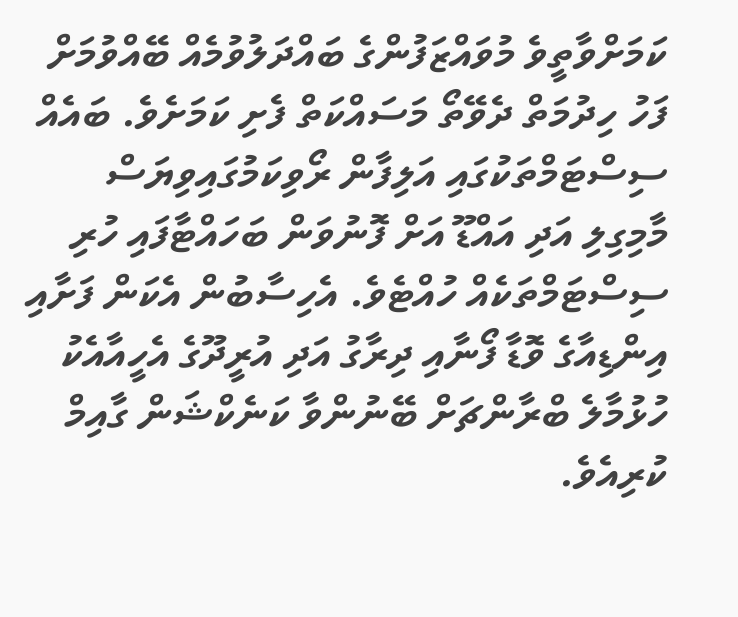ކަމަށްވާތީވެ މުވައްޒަފުންގެ ބައްދަލުވުމެއް ބޭއްވުމަށް ފަހު ހިދުމަތް ދެވޭތޯ މަސައްކަތް ފެށި ކަމަށެވެ. ބައެއް ސިސްޓަމްތަކުގައި އަލިފާން ރޯވިކަމުގައިވިޔަސް މާމިގިލި އަދި އައްޑޫ އަށް ފޮނުވަން ބަހައްޓާފައި ހުރި ސިސްޓަމްތަކެއް ހުއްޓެވެ. އެހިސާބުން އެކަން ފަށާއި އިންޑިއާގެ ވޮޑާ ފޯނާއި ދިރާގު އަދި އުރީދޫގެ އެހީއާއެކު ހުޅުމާލެ ބްރާންޗަށް ބޭނުންވާ ކަނެކްޝަން ގާއިމް ކުރިއެވެ.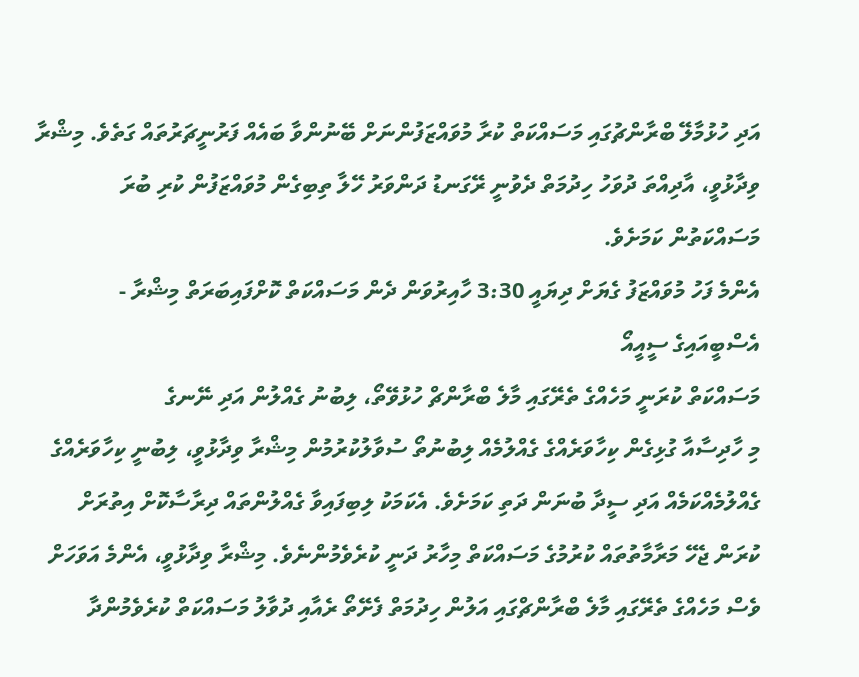އަދި ހުޅުމާލޭ ބްރާންޗުގައި މަސައްކަތް ކުރާ މުވައްޒަފުންނަށް ބޭނުންވާ ބައެއް ފަރުނީޗަރުތައް ގަތެވެ. މިޝްރާ ވިދާޅުވީ، އާދިއްތަ ދުވަހު ހިދުމަތް ދެވުނީ ރޭގަނޑު ދަންވަރު ހޭލާ ތިބިގެން މުވައްޒަފުން ކުރި ބުރަ މަސައްކަތުން ކަމަށެވެ.
އެންމެ ފަހު މުވައްޒަފު ގެޔަށް ދިޔައީ 3:30 ހާއިރުވަން ދެން މަސައްކަތް ކޮށްފައިބަރަތް މިޝްރާ - އެސްބީއައިގެ ސީއީއޯ
މަސައްކަތް ކުރަނީ މަހެއްގެ ތެރޭގައި މާލެ ބްރާންޗް ހުޅުވޭތޯ، ލިބުނު ގެއްލުން އަދި ނޭނގެ
މި ހާދިސާއާ ގުޅިގެން ކިހާވަރެއްގެ ގެއްލުމެއް ލިބުނުތޯ ސުވާލުކުރުމުން މިޝްރާ ވިދާޅުވީ، ލިބުނީ ކިހާވަރެއްގެ ގެއްލުމެއްކަމެއް އަދި ސީދާ ބުނަން ދަތި ކަމަށެވެ. އެކަމަކު ލިބިފައިވާ ގެއްލުންތައް ދިރާސާކޮށް އިތުރަށް ކުރަން ޖެހޭ މަރާމާތުތައް ކުރުމުގެ މަސައްކަތް މިހާރު ދަނީ ކުރެވެމުންނެވެ. މިޝްރާ ވިދާޅުވީ، އެންމެ އަވަހަށް ވެސް މަހެއްގެ ތެރޭގައި މާލެ ބްރާންޗްގައި އަލުން ހިދުމަތް ފެށޭތޯ ރެއާއި ދުވާލު މަސައްކަތް ކުރެވެމުންދާ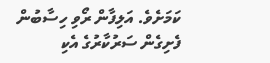ކަމަށެވެ. އަލިފާން ރޯވި ހިސާބުން ފެށިގެން ސަރުކާރުގެ އެކި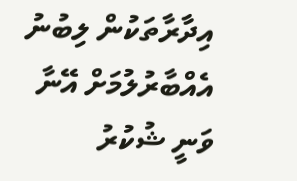އިދާރާތަކުން ލިބުނު އެއްބާރުލުމަށް އޭނާ ވަނީ ޝުކުރު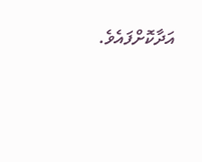އަދާކޮށްފައެވެ.